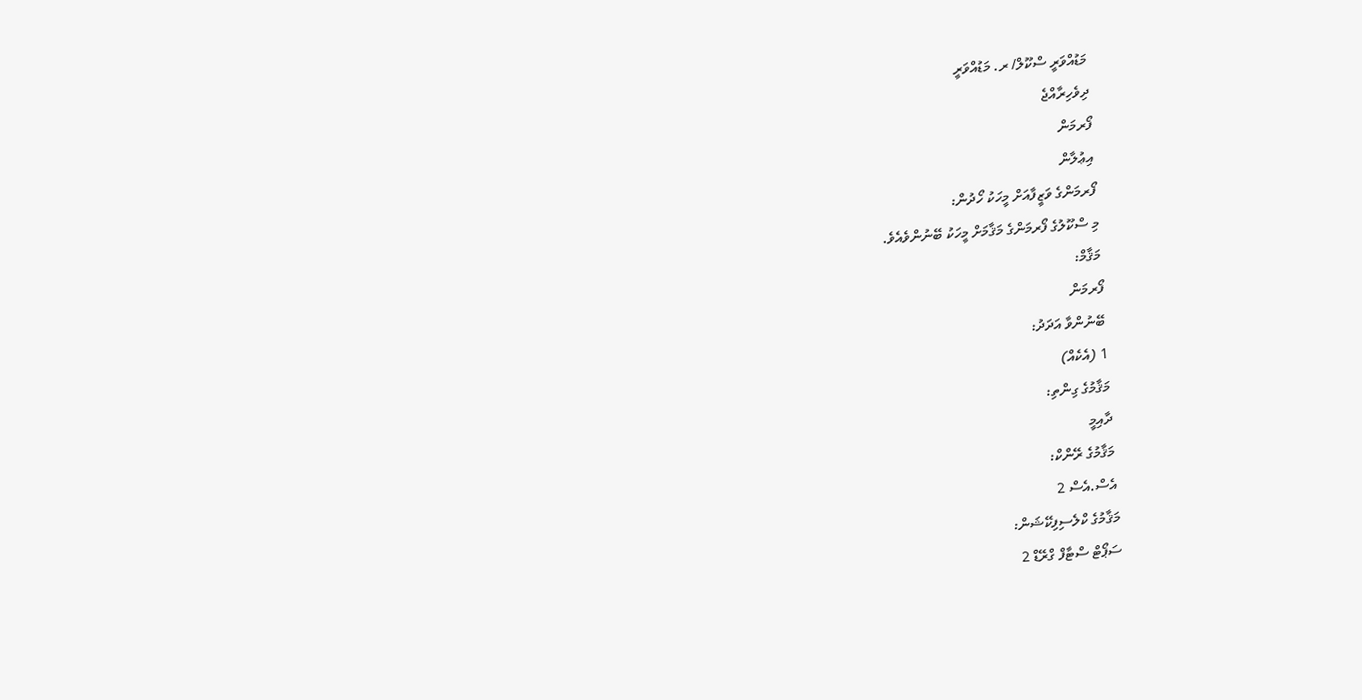މަޑުއްވަރީ ސްކޫލް/ ރ. މަޑުއްވަރީ
ދިވެހިރާއްޖެ
ފޯރމަން
އިޢުލާން
ފޯރމަންގެ ވަޒީފާއަށް މީހަކު ހޯދުން:
މި ސްކޫލުގެ ފޯރމަންގެ މަޤާމަށް މީހަކު ބޭނުންވެއެވެ.
މަޤާމް:
ފޯރމަން
ބޭނުންވާ އަދަދު:
1 (އެކެއް)
މަޤާމުގެ ގިންތި:
ދާއިމީ
މަޤާމުގެ ރޭންކް:
އެސް.އެސް 2
މަޤާމުގެ ކްލެސިފިކޭޝަން:
ސަޕޯޓް ސްޓާފް ގްރޭޑް 2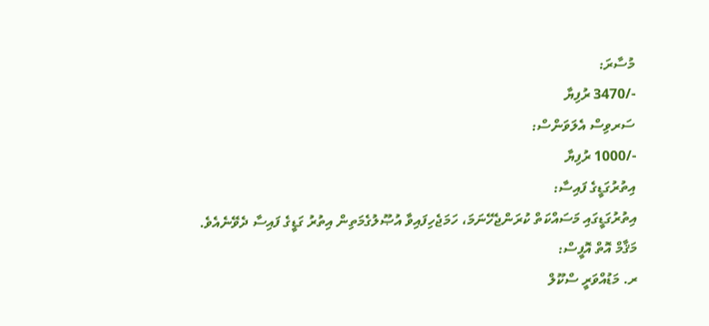މުސާރަ:
-/3470 ރުފިޔާ
ސަރވިސް އެލަވަންސް:
-/1000 ރުފިޔާ
އިތުރުގަޑީގެ ފައިސާ:
އިތުރުގަޑީގައި މަސައްކަތް ކުރަންޖެހޭނަމަ، ހަމަޖެހިފައިވާ އުޞޫލުގެމަތިން އިތުރު ގަޑީގެ ފައިސާ ދެވޭނެއެވެ.
މަޤާމް އޮތް އޮފީސް:
ރ. މަޑުއްވަރީ ސްކޫލް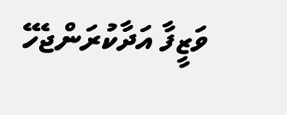ވަޒީފާ އަދާކުރަންޖެހޭ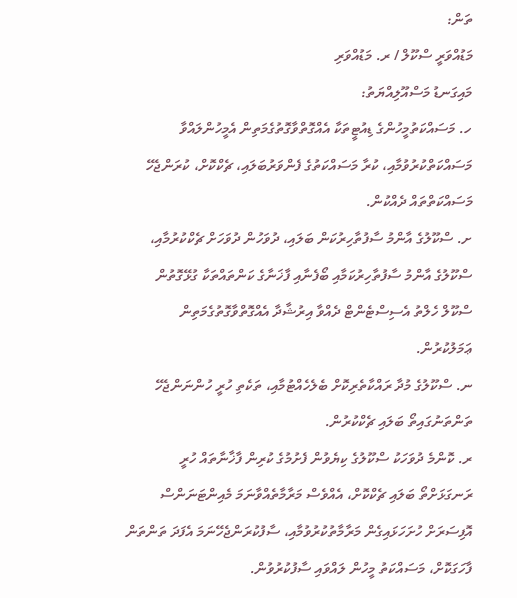ތަން:
މަޑުއްވަރީ ސްކޫލް / ރ. މަޑުއްވަރި
މައިގަނޑު މަސްއޫލިއްޔަތު:
ހ. މަސައްކަތުމީހުންގެ ޑިއުޓީތަކާ އެއްގޮތްވާގޮތުގެމަތިން އެމީހުންލައްވާ މަސައްކަތްކުރުވުމާއި، ކުރާ މަސައްކަތުގެ ފެންވަރުބަލައި، ޗެކްކޮށް، ކުރަންޖެހޭ މަސައްކަތްތައް ދެއްކުން.
ށ. ސްކޫލުގެ އާންމު ސާފުތާހިރުކަން ބަލައި، ދުވަހުން ދުވަހަށް ޗެކްކުރުމާއި، ސްކޫލުގެ އާންމު ސާފުތާހިރުކަމާއި ބޯފެނާއި ފާޚަނާގެ ކަންތައްތަކާ ގުޅޭގޮތުން ސްކޫލް ހެލްތު އެސިސްޓެންޓް ދެއްވާ އިރުޝާދާ އެއްގޮތްވާގޮތުގެމަތިން ޢަމަލުކުރުން.
ނ. ސްކޫލުގެ މުދާ ރައްކާތެރިކޮށް ބެލެހެއްޓުމާއި، ތަކެތި ހުރީ ހުންނަންޖެހޭ ތަންތަނުގައިތޯ ބަލައި ޗެކްކުރުން.
ރ. ކޮންމެ ދުވަހަކު ސްކޫލުގެ ކިޔެވުން ފެށުމުގެ ކުރިން ފާޚާނާތައް ހުރީ ރަނގަޅަށްތޯ ބަލައި ޗެކްކޮށް، އެއްވެސް މަރާމާތެއްވާނަމަ މެއިންޓަނަންސް އޮފިސަރަށް ހުށަހަޅައިގެން މަރާމާތުކުރުވުމާއި، ސާފުކުރަންޖެހޭނަމަ އެފަދަ ތަންތަން ފާހަގަކޮށް، މަސައްކަތު މީހުން ލައްވައި ސާފުކުރުވުން.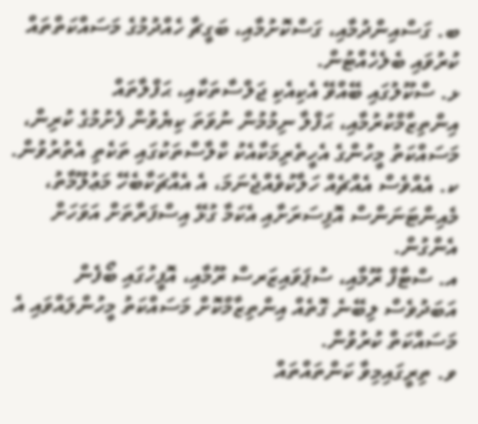ބ. ގަސްއިންދުމާއި، ގަސްކޮށުމާއި، ބަގީޗާ ހެއްދުމުގެ މަސައްކަތްތައް ކުރުވައި ބެލެހެއްޓުން.
ޅ. ސްކޫލުގައި ބޭއްވޭ އެކިއެކި ޖަލްސާތަކާއި، ޙަފްލާތައް އިންތިޒާމްކުރުމާއި، ޙަފްލާ ނިމުމުން ނުވަތަ ކިޔެވުން ފެށުމުގެ ކުރިން،  މަސައްކަތު މީހުންގެ އެހީތެރިމަކާއެކު ކްލާސްތަކުގައި ތަކެތި އެތުރުވުން.
ކ. އެއްވެސް އެއްޗެއް ހަލާކުވެއްޖެނަމަ، އެ އެއްޗަކާބެހޭ މަޢުލޫމާތު، މެއިންޓަނަންސް އޮފިސަރަށާއި އެކަމާ ގުޅޭ އިސްފަރާތަށް އަވަހަށް އެންގުން.
އ. ސްޓާފް ރޫމާއި، ސުޕަވައިޒަރސް ރޫމާއި، އޮފީހުގައި ބޯފެން އަބަދުވެސް ލިބޭނެ ގޮތެއް އިންތިޒާމްކޮށް މަސައްކަތު މީހުންލައްވައި އެ މަސައްކަތް ކުރުވުން.
ވ. ތިރީގައިމިވާ ކަންތައްތައް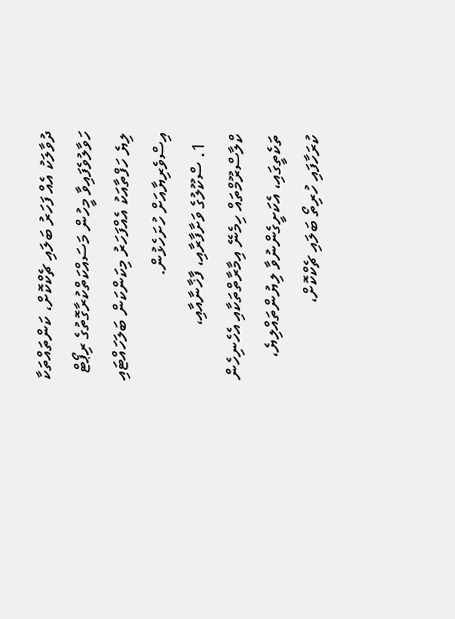ދުވާލަކު އެއް ފަހަރު ބަލައި ޗެކްކޮށް، ކަންތައްތަކާ ހަވާލުވެފައިވާ މީހުން މަސައްކަތްކުރާގޮތުގެ ރިޕޯޓް ލިޔެ ހަފްތާއަކު އެއްފަހަރު މިކަންކަން ބަލަހައްޓައި އިސްވެރިޔާއަށް ހުށަހެޅުން.
  1. ސްކޫލުގެ ވަށާފާރާއި، ފާޚާނާއާއި، ކްލާސްރޫމްތައް ހިމެނޭ އިމާރާތްތަކާއި އެހެނިހެން ތަކެތީގައި، އެކަށީގެންނުވާ ލިޔުންތައްލިޔެ، ކުރަހާފައި ހުރިތޯ ބަލައި ޗެކްކޮށް،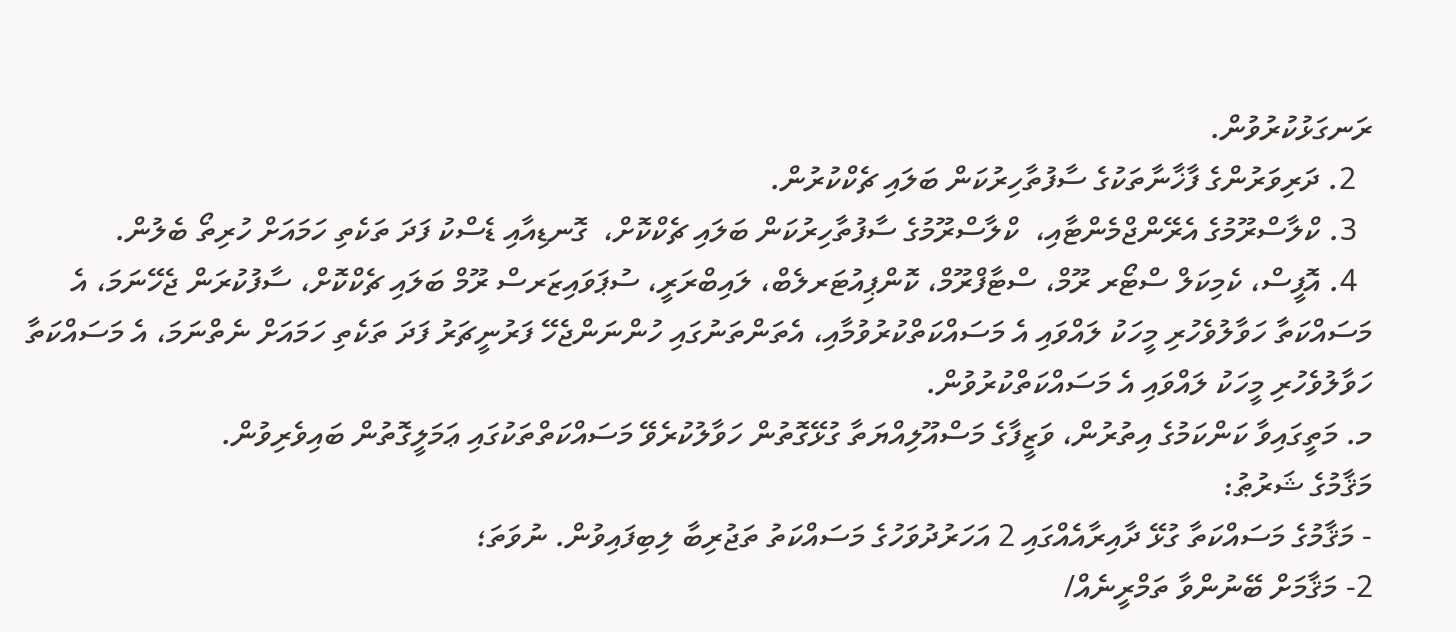ރަނގަޅުކުރުވުން.
  2. ދަރިވަރުންގެ ފާޚާނާތަކުގެ ސާފުތާހިރުކަން ބަލައި ޗެކްކުރުން.
  3. ކްލާސްރޫމުގެ އެރޭންޖްމެންޓާއި،  ކްލާސްރޫމުގެ ސާފުތާހިރުކަން ބަލައި ޗެކްކޮށް،  ގޮނޑިއާއި ޑެސްކު ފަދަ ތަކެތި ހަމައަށް ހުރިތޯ ބެލުން.
  4. އޮފީސް، ކެމިކަލް ސްޓޯރ ރޫމް، ސްޓާފްރޫމް، ކޮންޕިއުޓަރލެބް، ލައިބްރަރީ، ސުޕަވައިޒަރސް ރޫމް ބަލައި ޗެކްކޮށް، ސާފުކުރަން ޖެހޭނަމަ، އެ މަސައްކަތާ ހަވާލުވެހުރި މީހަކު ލައްވައި އެ މަސައްކަތްކުރުވުމާއި، އެތަންތަނުގައި ހުންނަންޖެހޭ ފަރުނީޗަރު ފަދަ ތަކެތި ހަމައަށް ނެތްނަމަ، އެ މަސައްކަތާ ހަވާލުވެހުރި މީހަކު ލައްވައި އެ މަސައްކަތްކުރުވުން.
މ. މަތީގައިވާ ކަންކަމުގެ އިތުރުން، ވަޒީފާގެ މަސްއޫލިއްޔަތާ ގުޅޭގޮތުން ހަވާލުކުރެވޭ މަސައްކަތްތަކުގައި ޢަމަލީގޮތުން ބައިވެރިވުން.
މަޤާމުގެ ޝަރުޠު:
- މަޤާމުގެ މަސައްކަތާ ގުޅޭ ދާއިރާއެއްގައި 2 އަހަރުދުވަހުގެ މަސައްކަތު ތަޖުރިބާ ލިބިފައިވުން. ނުވަތަ؛
2- މަޤާމަށް ބޭނުންވާ ތަމްރީނެއް/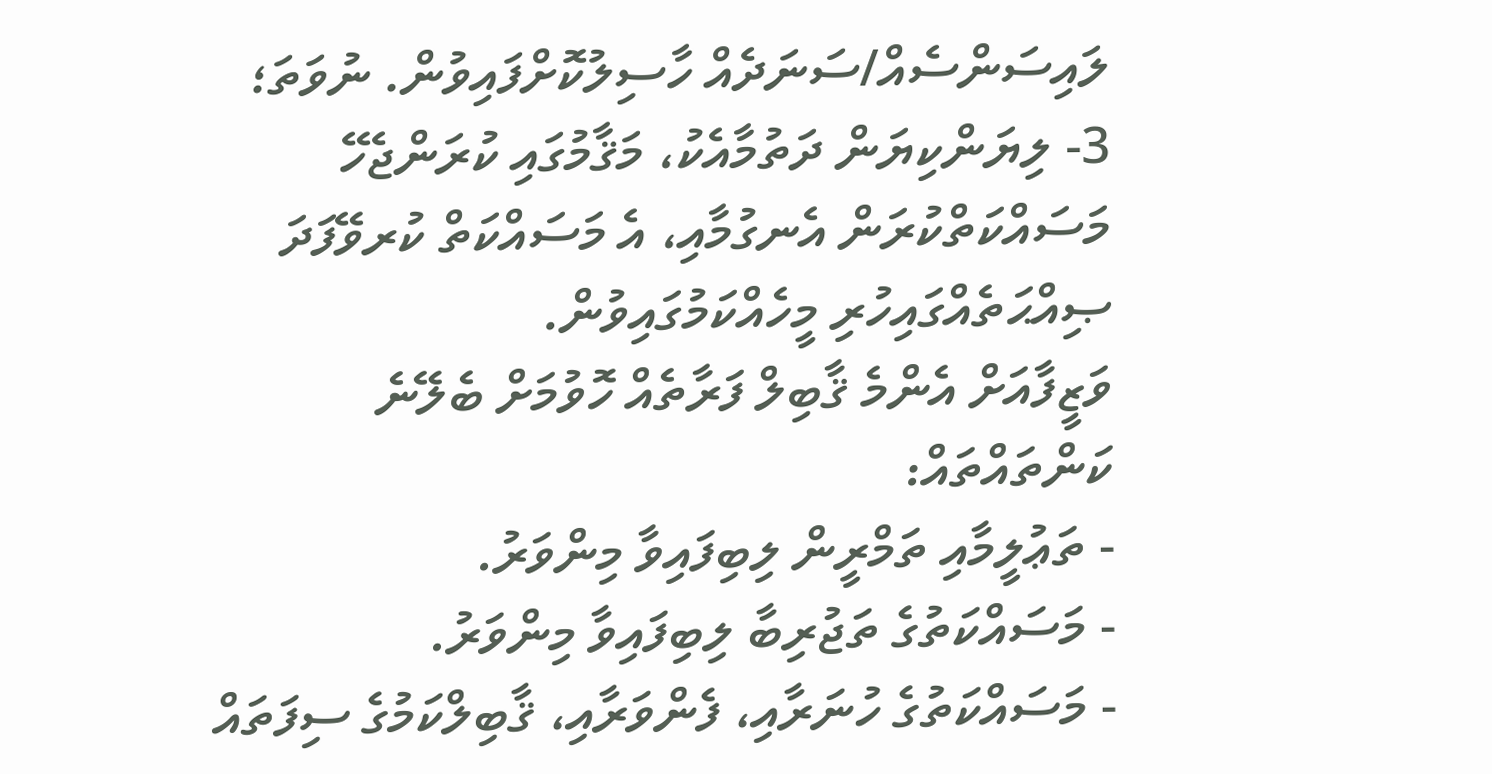ލައިސަންސެއް/ސަނަދެއް ހާސިލުކޮށްފައިވުން. ނުވަތަ؛
3- ލިޔަންކިޔަން ދަތުމާއެކު، މަޤާމުގައި ކުރަންޖެހޭ މަސައްކަތްކުރަން އެނގުމާއި، އެ މަސައްކަތް ކުރވޭފަދަ ޞިއްޙަތެއްގައިހުރި މީހެއްކަމުގައިވުން.
ވަޒީފާއަށް އެންމެ ޤާބިލް ފަރާތެއް ހޮވުމަށް ބެލޭނެ ކަންތައްތައް:
- ތަޢުލީމާއި ތަމްރީން ލިބިފައިވާ މިންވަރު.
- މަސައްކަތުގެ ތަޖުރިބާ ލިބިފައިވާ މިންވަރު.
- މަސައްކަތުގެ ހުނަރާއި، ފެންވަރާއި، ޤާބިލްކަމުގެ ސިފަތައް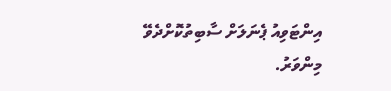އިންޓަވިއު ޕެނަލަށް ސާބިތުކޮށްދެވޭ މިންވަރު.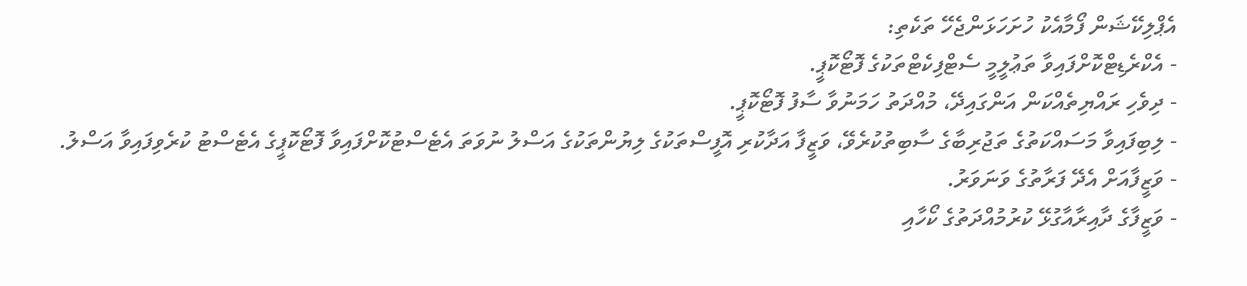އެޕްލިކޭޝަން ފޯމާއެކު ހުށަހަޅަންޖެހޭ ތަކެތި:
- އެކްރެޑިޓްކޮށްފައިވާ ތަޢުލީމީ ސެޓްފިކެޓްތަކުގެ ފޮޓޯކޮޕީ.
- ދިވެހި ރައްޔިތެއްކަން އަންގައިދޭ، މުއްދަތު ހަމަނުވާ ސާފު ފޮޓޯކޮޕީ.
- ލިބިފައިވާ މަސައްކަތުގެ ތަޖުރިބާގެ ސާބިތުކުރެވޭ، ވަޒީފާ އަދާކުރި އޮފީސްތަކުގެ ލިޔުންތަކުގެ އަސްލު ނުވަތަ އެޓެސްޓުކޮށްފައިވާ ފޮޓޯކޮޕީގެ އެޓެސްޓު ކުރެވިފައިވާ އަސްލު.
- ވަޒީފާއަށް އެދޭ ފަރާތުގެ ވަނަވަރު.
- ވަޒީފާގެ ދާއިރާއާގުޅޭ ކުރުމުއްދަތުގެ ކޯހާއި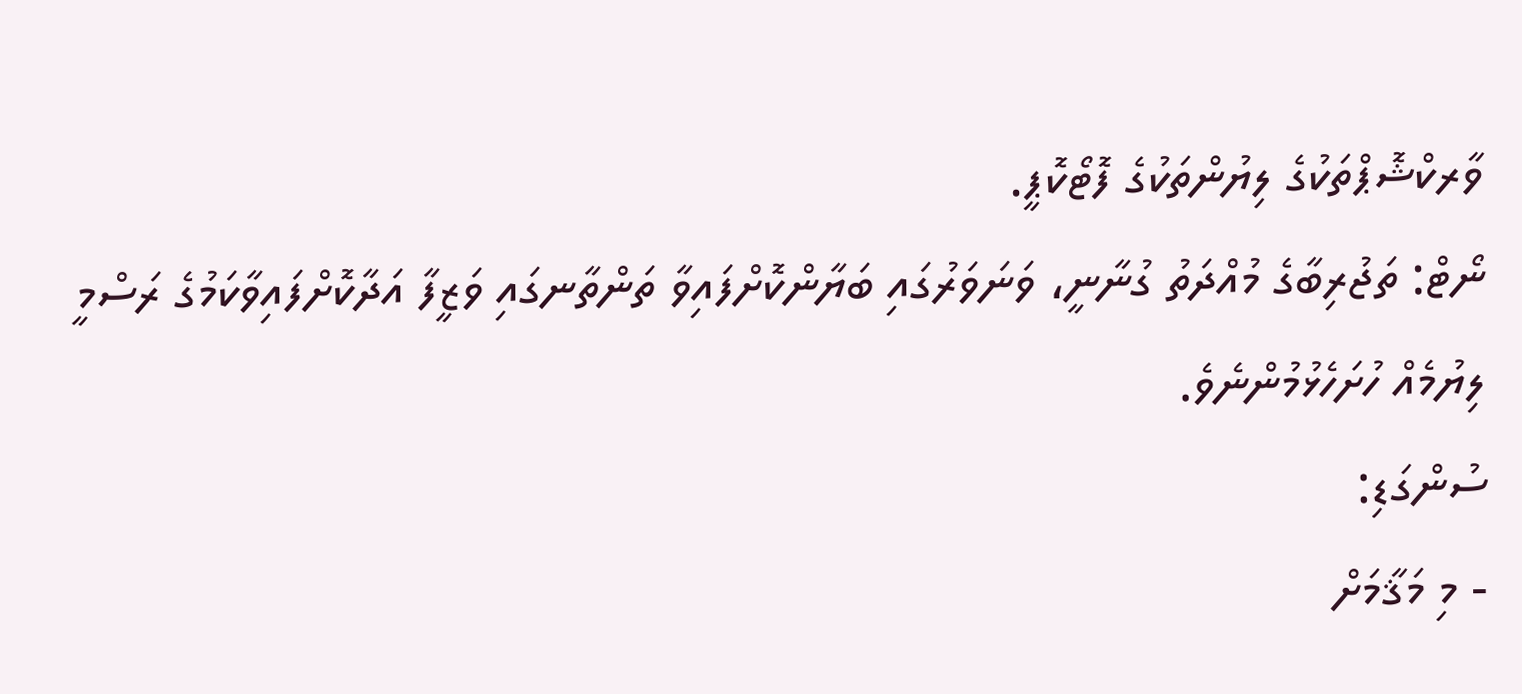ވާރކްޝޮޕްތަކުގެ ލިޔުންތަކުގެ ފޮޓޯކޮޕީ.
ނޯޓް: ތަޖުރިބާގެ މުއްދަތު ގުނާނީ، ވަނަވަރުގައި ބަޔާންކޮށްފައިވާ ތަންތާނގައި ވަޒީފާ އަދާކޮށްފައިވާކަމުގެ ރަސްމީ ލިޔުމެއް ހުށަހެޅުމުންނެވެ.
ސުންގަޑި:
- މި މަޤާމަށް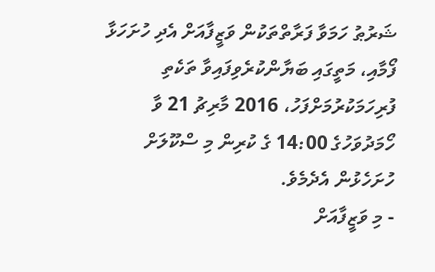ޝަރުޠު ހަމަވާ ފަރާތްތަކުން ވަޒީފާއަށް އެދި ހުށަހަޅާ ފޯމާއި، މަތީގައި ބަޔާންކުރެވިފައިވާ ތަކެތި ފުރިހަމަކުރުމަށްފަހު، 2016 މާރިޗު 21 ވާ ހޯމަދުވަހުގެ 14:00 ގެ ކުރިން މި ސްކޫލަށް ހުށަހެޅުން އެދެމެވެ.
- މި ވަޒީފާއަށް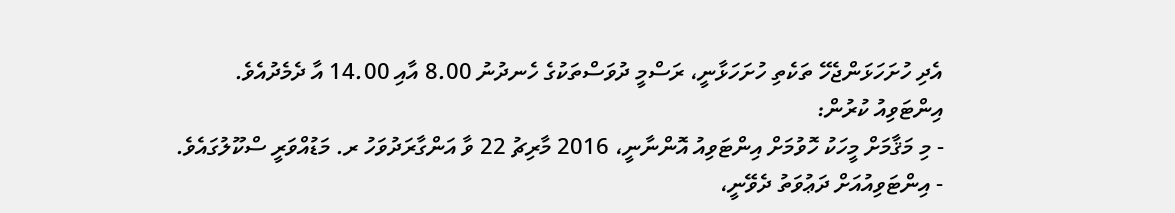އެދި ހުށަހަޅަންޖެހޭ ތަކެތި ހުށަހަޅާނީ، ރަސްމީ ދުވަސްތަކުގެ ހެނދުނު 8.00 އާއި 14.00 އާ ދެމެދުއެވެ.
އިންޓަވިއު ކުރުން:
- މި މަޤާމަށް މީހަކު ހޮވުމަށް އިންޓަވިއު އޮންނާނީ، 2016 މާރިޗު 22 ވާ އަންގާރަދުވަހު ރ. މަޑުއްވަރީ ސްކޫލުގައެވެ.
- އިންޓަވިއުއަށް ދަޢުވަތު ދެވޭނީ،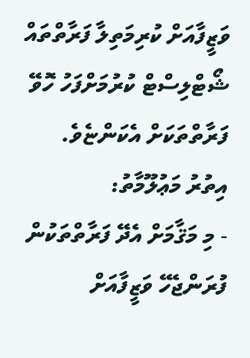ވަޒީފާއަށް ކުރިމަތިލާ ފަރާތްތައް ޝޯޓްލިސްޓް ކުރުމަށްފަހު ހޮވޭ ފަރާތްތަކަށް އެކަންޏެވެ.
އިތުރު މަޢުލޫމާތު:
- މި މަޤާމަށް އެދޭ ފަރާތްތަކުން ފުރަންޖެހޭ ވަޒީފާއަށް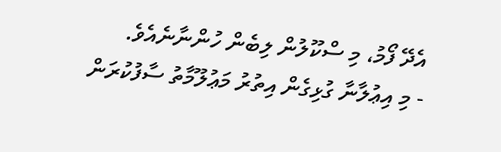އެދޭ ފޯމު، މި ސްކޫލުން ލިބެން ހުންނާނެއެވެ.
- މި އިޢުލާނާ ގުޅިގެން އިތުރު މަޢުލޫމާތު ސާފުކުރަން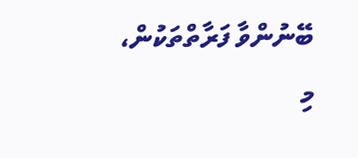ބޭނުންވާ ފަރާތްތަކުން، މި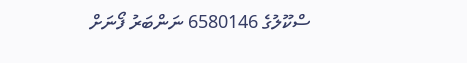ސްކޫލުގެ 6580146 ނަންބަރު ފޯނަށް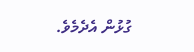ގުޅުން އެދެމެވެ.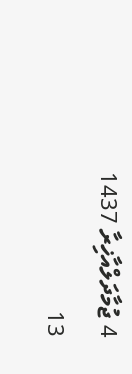4 ޖުމާދަލްއާޚިރާ 1437
13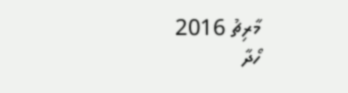މާރިޗު 2016
ހޯދާ